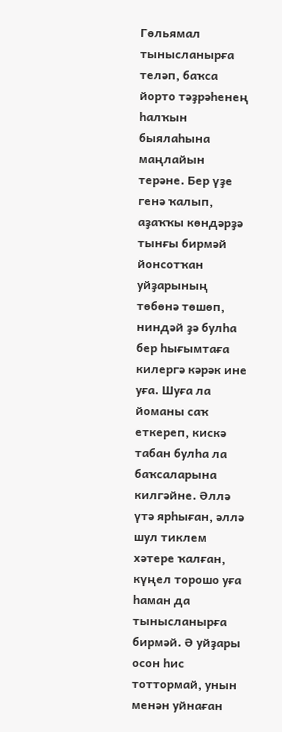Гөльямал тынысланырға теләп, баҡса йорто тәҙрәһенең һалҡын быялаһына маңлайын терәне. Бер үҙе генә ҡалып, аҙаҡҡы көндәрҙә тынғы бирмәй йонсотҡан уйҙарының төбөнә төшөп, ниндәй ҙә булһа бер һығымтаға килергә кәрәк ине уға. Шуға ла йоманы саҡ еткереп, кискә табан булһа ла баҡсаларына килгәйне. Әллә үтә ярһыған, әллә шул тиклем хәтере ҡалған, күңел торошо уға һаман да тынысланырға бирмәй. Ә уйҙары осон һис тоттормай, унын менән уйнаған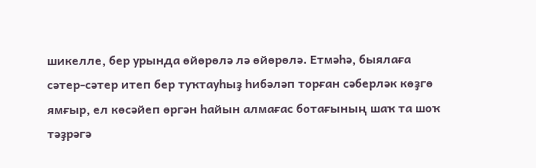шикелле, бер урында өйөрөлә лә өйөрөлә. Етмәһә, быялаға сәтер-сәтер итеп бер туҡтауһыҙ һибәләп торған сәберләк көҙгө ямғыр, ел көсәйеп өргән һайын алмағас ботағының шаҡ та шоҡ тәҙрәгә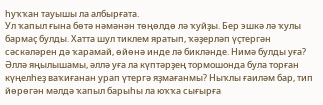һуҡҡан тауышы ла албырғата.
Ул ҡапыл ғына бөтә нәмәнән төңөлдө лә ҡуйҙы. Бер эшкә лә ҡулы бармаҫ булды. Хатта шул тиклем яратып, ҡәҙерләп үҫтергән сәскәләрен дә ҡарамай, өйөнә инде лә бикләнде. Нимә булды уға? Әллә яңылышамы, әллә уға ла күптәрҙең тормошонда була торған күңелһеҙ ваҡиғанан урап үтергә яҙмағанмы? Ныҡлы ғаиләм бар, тип йөрөгән мәлдә ҡапыл барыһы ла юҡҡа сығырға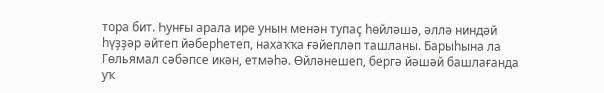тора бит. Һунғы арала ире унын менән тупаҫ һөйләшә, әллә ниндәй һүҙҙәр әйтеп йәберһетеп, нахаҡҡа ғәйепләп ташланы. Барыһына ла Гөльямал сәбәпсе икән, етмәһә. Өйләнешеп, бергә йәшәй башлағанда уҡ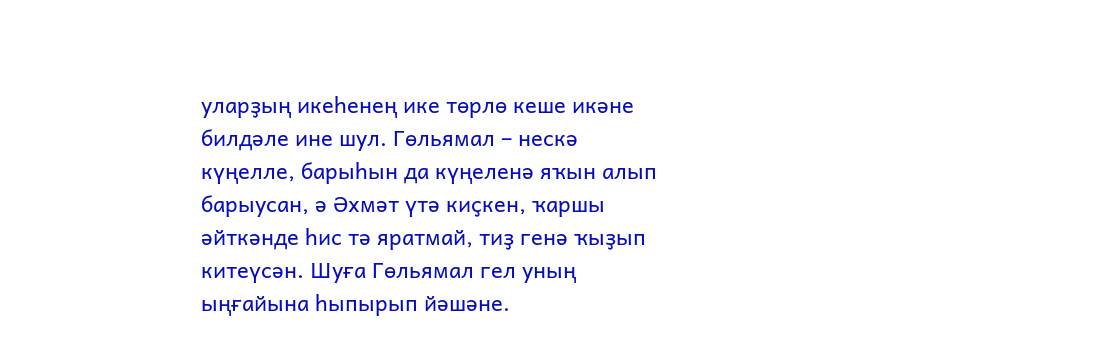уларҙың икеһенең ике төрлө кеше икәне билдәле ине шул. Гөльямал – нескә күңелле, барыһын да күңеленә яҡын алып барыусан, ә Әхмәт үтә киҫкен, ҡаршы әйткәнде һис тә яратмай, тиҙ генә ҡыҙып китеүсән. Шуға Гөльямал гел уның ыңғайына һыпырып йәшәне.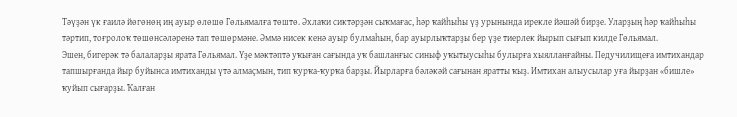Тәүҙән үк ғаилә йөгөнөң иң ауыр өлөшө Гөльямалға төштө. Әхлаҡи сиктәрҙән сыҡмағас, һәр ҡайһыһы үҙ урынында ирекле йәшәй бирҙе. Уларҙың һәр ҡайһыһы тәртип, тоғролоҡ төшөнсәләренә тап төшөрмәне. Әммә нисек кенә ауыр булмаһын, бар ауырлыҡтарҙы бер үҙе тиерлек йырып сығып килде Гөльямал.
Эшен, бигерәк тә балаларҙы ярата Гөльямал. Үҙе мәктәптә уҡыған сағында уҡ башланғыс синыф уҡытыусыһы булырға хыялланғайны. Педучилищеға имтихандар тапшырғанда йыр буйынса имтиханды үтә алмаҫмын, тип ҡурҡа-ҡурҡа барҙы. Йырларға бәләкәй сағынан яратты ҡыҙ. Имтихан алыусылар уға йырҙан «бишле» ҡуйып сығарҙы. Ҡалған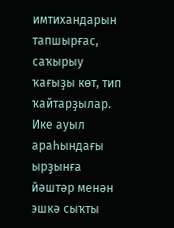имтихандарын тапшырғас, саҡырыу ҡағыҙы көт, тип ҡайтарҙылар. Ике ауыл араһындағы ырҙынға йәштәр менән эшкә сыҡты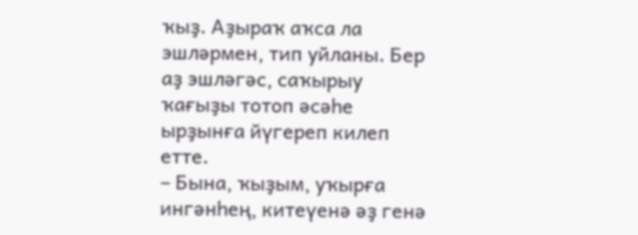ҡыҙ. Аҙыраҡ аҡса ла эшләрмен, тип уйланы. Бер аҙ эшләгәс, саҡырыу ҡағыҙы тотоп әсәһе ырҙынға йүгереп килеп етте.
– Бына, ҡыҙым, уҡырға ингәнһең, китеүенә әҙ генә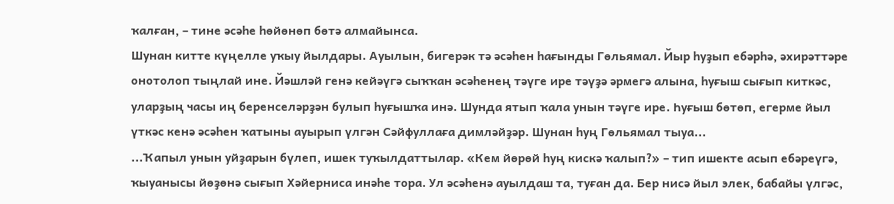ҡалған, – тине әсәһе һөйөнөп бөтә алмайынса.
Шунан китте күңелле уҡыу йылдары. Ауылын, бигерәк тә әсәһен һағынды Гөльямал. Йыр һуҙып ебәрһә, әхирәттәре онотолоп тыңлай ине. Йәшләй генә кейәүгә сыҡҡан әсәһенең тәүге ире тәүҙә әрмегә алына, һуғыш сығып киткәс, уларҙың часы иң беренселәрҙән булып һуғышҡа инә. Шунда ятып ҡала унын тәүге ире. Һуғыш бөтөп, егерме йыл үткәс кенә әсәһен ҡатыны ауырып үлгән Сәйфуллаға димләйҙәр. Шунан һуң Гөльямал тыуа...
...Ҡапыл унын уйҙарын бүлеп, ишек туҡылдаттылар. «Кем йөрөй һуң кискә ҡалып?» – тип ишекте асып ебәреүгә, ҡыуанысы йөҙөнә сығып Хәйерниса инәһе тора. Ул әсәһенә ауылдаш та, туған да. Бер нисә йыл элек, бабайы үлгәс,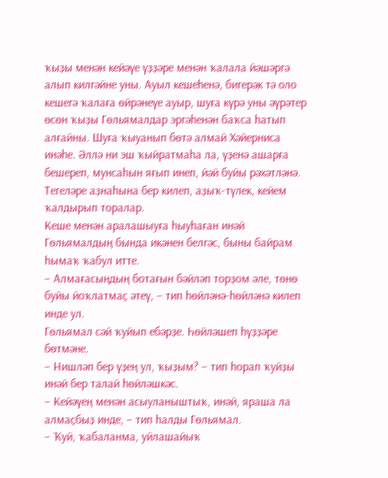ҡыҙы менән кейәүе үҙҙәре менән ҡалала йәшәргә алып килгәйне уны. Ауыл кешеһенә, бигерәк тә оло кешегә ҡалаға өйрәнеүе ауыр, шуға күрә уны әүрәтер өсөн ҡыҙы Гөльямалдар эргәһенән баҡса һатып алғайны. Шуға ҡыуанып бөтә алмай Хәйерниса инәһе. Әллә ни эш ҡыйратмаһа ла, үҙенә ашарға бешереп, мунсаһын яғып инеп, йәй буйы рәхәтләнә. Тегеләре аҙнаһына бер килеп, аҙыҡ-түлек, кейем ҡалдырып торалар.
Кеше менән аралашыуға һыуһаған инәй Гөльямалдың бында икәнен белгәс, быны байрам һымаҡ ҡабул итте.
– Алмағасыңдың ботағын бәйләп торҙом әле, төнө буйы йоҡлатмаҫ әтеү, – тип һөйләнә-һөйләнә килеп инде ул.
Гөльямал сәй ҡуйып ебәрҙе. Һөйләшеп һүҙҙәре бөтмәне.
– Нишләп бер үҙең ул, ҡыҙым? – тип һорап ҡуйҙы инәй бер талай һөйләшкәс.
– Кейәүең менән асыуланыштыҡ, инәй, яраша ла алмаҫбыҙ инде, – тип һалды Гөльямал.
– Ҡуй, ҡабаланма, уйлашайыҡ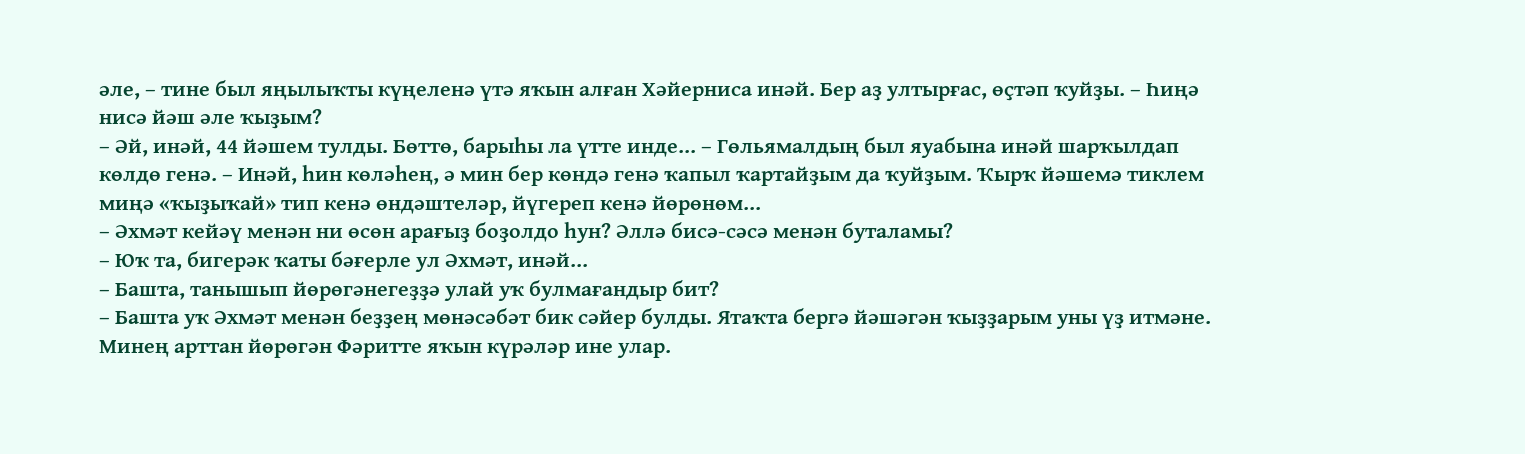әле, – тине был яңылыҡты күңеленә үтә яҡын алған Хәйерниса инәй. Бер аҙ ултырғас, өҫтәп ҡуйҙы. – Һиңә нисә йәш әле ҡыҙым?
– Әй, инәй, 44 йәшем тулды. Бөттө, барыһы ла үтте инде... – Гөльямалдың был яуабына инәй шарҡылдап көлдө генә. – Инәй, һин көләһең, ә мин бер көндә генә ҡапыл ҡартайҙым да ҡуйҙым. Ҡырҡ йәшемә тиклем миңә «ҡыҙыҡай» тип кенә өндәштеләр, йүгереп кенә йөрөнөм...
– Әхмәт кейәү менән ни өсөн арағыҙ боҙолдо һун? Әллә бисә-сәсә менән буталамы?
– Юҡ та, бигерәк ҡаты бәғерле ул Әхмәт, инәй...
– Башта, танышып йөрөгәнегеҙҙә улай уҡ булмағандыр бит?
– Башта уҡ Әхмәт менән беҙҙең мөнәсәбәт бик сәйер булды. Ятаҡта бергә йәшәгән ҡыҙҙарым уны үҙ итмәне. Минең арттан йөрөгән Фәритте яҡын күрәләр ине улар.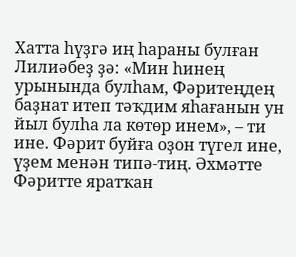Хатта һүҙгә иң һараны булған Лилиәбеҙ ҙә: «Мин һинең урынында булһам, Фәритеңдең баҙнат итеп тәҡдим яһағанын ун йыл булһа ла көтөр инем», – ти ине. Фәрит буйға оҙон түгел ине, үҙем менән типә-тиң. Әхмәтте Фәритте яратҡан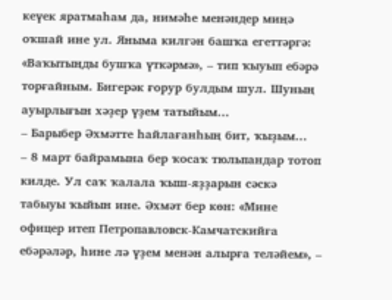кеүек яратмаһам да, нимәһе менәндер миңә оҡшай ине ул. Яныма килгән башҡа егеттәргә: «Ваҡытыңды бушҡа үткәрмә», – тип ҡыуып ебәрә торғайным. Бигерәк ғорур булдым шул. Шуның ауырлығын хәҙер үҙем татыйым...
– Барыбер Әхмәтте һайлағанһың бит, ҡыҙым...
– 8 март байрамына бер ҡосаҡ тюльпандар тотоп килде. Ул саҡ ҡалала ҡыш-яҙҙарын сәскә табыуы ҡыйын ине. Әхмәт бер көн: «Мине офицер итеп Петропавловск-Камчатскийға ебәрәләр, һине лә үҙем менән алырға теләйем», –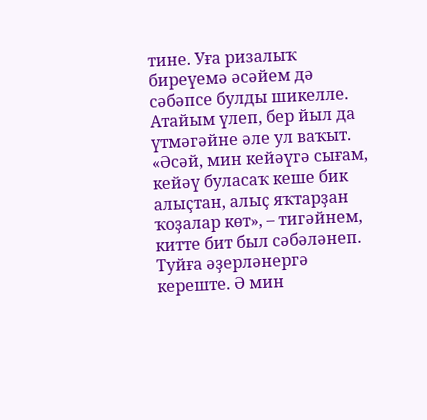тине. Уға ризалыҡ биреүемә әсәйем дә сәбәпсе булды шикелле. Атайым үлеп, бер йыл да үтмәгәйне әле ул ваҡыт. «Әсәй, мин кейәүгә сығам, кейәү буласаҡ кеше бик алыҫтан, алыҫ яҡтарҙан ҡоҙалар көт», – тигәйнем, китте бит был сәбәләнеп. Туйға әҙерләнергә кереште. Ә мин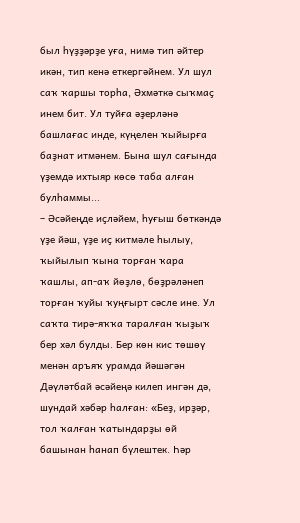был һүҙҙәрҙе уға, нимә тип әйтер икән, тип кенә еткергәйнем. Ул шул саҡ ҡаршы торһа, Әхмәткә сыҡмаҫ инем бит. Ул туйға әҙерләнә башлағас инде, күңелен ҡыйырға баҙнат итмәнем. Бына шул сағында үҙемдә ихтыяр көсө таба алған булһаммы...
– Әсәйеңде иҫләйем, һуғыш бөткәндә үҙе йәш, үҙе иҫ китмәле һылыу, ҡыйылып ҡына торған ҡара ҡашлы, ап-аҡ йөҙлө, бөҙрәләнеп торған ҡуйы ҡуңғырт сәсле ине. Ул саҡта тирә-яҡҡа таралған ҡыҙыҡ бер хәл булды. Бер көн кис төшөү менән аръяҡ урамда йәшәгән Дәүләтбай әсәйеңә килеп ингән дә, шундай хәбәр һалған: «Беҙ, ирҙәр, тол ҡалған ҡатындарҙы өй башынан һанап бүлештек. Һәр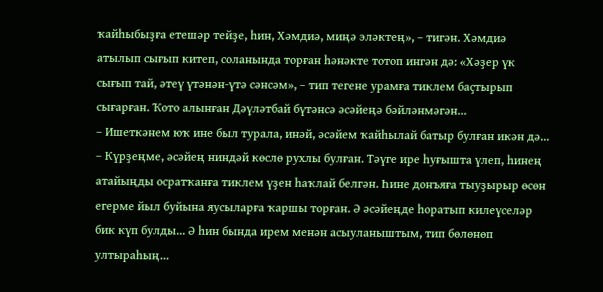ҡайһыбыҙға етешәр тейҙе, һин, Хәмдиә, миңә эләктең», – тигән. Хәмдиә атылып сығып китеп, соланында торған һәнәкте тотоп ингән дә: «Хәҙер үк сығып тай, әтеү үтәнән-үтә сәнсәм», – тип тегене урамға тиклем баҫтырып сығарған. Ҡото алынған Дәүләтбай бүтәнсә әсәйеңә бәйләнмәгән...
– Ишеткәнем юҡ ине был турала, инәй, әсәйем ҡайһылай батыр булған икән дә...
– Күрҙеңме, әсәйең ниндәй көслө рухлы булған. Тәүге ире һуғышта үлеп, һинең атайыңды осратҡанға тиклем үҙен һаҡлай белгән. Һине донъяға тыуҙырыр өсөн егерме йыл буйына яусыларға ҡаршы торған. Ә әсәйеңде һоратып килеүселәр бик күп булды... Ә һин бында ирем менән асыуланыштым, тип бөлөнөп ултыраһың...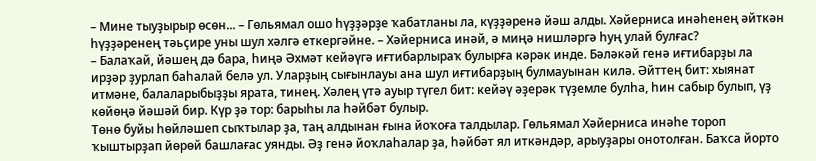– Мине тыуҙырыр өсөн... – Гөльямал ошо һүҙҙәрҙе ҡабатланы ла, күҙҙәренә йәш алды. Хәйерниса инәһенең әйткән һүҙҙәренең тәьҫире уны шул хәлгә еткергәйне. – Хәйерниса инәй, ә миңә нишләргә һуң улай булғас?
– Балаҡай, йәшең дә бара, һиңә Әхмәт кейәүгә иғтибарлыраҡ булырға кәрәк инде. Бәләкәй генә иғтибарҙы ла ирҙәр ҙурлап баһалай белә ул. Уларҙың сығынлауы ана шул иғтибарҙың булмауынан килә. Әйттең бит: хыянат итмәне, балаларыбыҙҙы ярата, тинең. Хәлең үтә ауыр түгел бит: кейәү әҙерәк түҙемле булһа, һин сабыр булып, үҙ көйөңә йәшәй бир. Күр ҙә тор: барыһы ла һәйбәт булыр.
Төнө буйы һөйләшеп сыҡтылар ҙа, таң алдынан ғына йоҡоға талдылар. Гөльямал Хәйерниса инәһе тороп ҡыштырҙап йөрөй башлағас уянды. Әҙ генә йоҡлаһалар ҙа, һәйбәт ял иткәндәр, арыуҙары онотолған. Баҡса йорто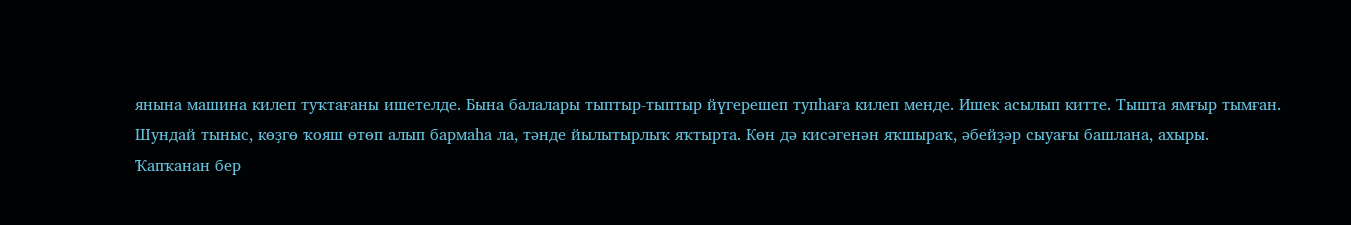янына машина килеп туҡтағаны ишетелде. Бына балалары тыптыр-тыптыр йүгерешеп тупһаға килеп менде. Ишек асылып китте. Тышта ямғыр тымған. Шундай тыныс, көҙгө ҡояш өтөп алып бармаһа ла, тәнде йылытырлыҡ яҡтырта. Көн дә кисәгенән яҡшыраҡ, әбейҙәр сыуағы башлана, ахыры.
Ҡапҡанан бер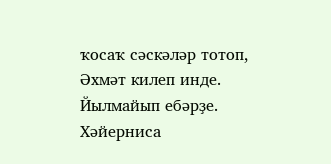ҡосаҡ сәскәләр тотоп, Әхмәт килеп инде. Йылмайып ебәрҙе. Хәйерниса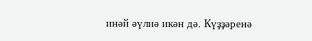инәй әүлиә икән дә. Күҙҙәренә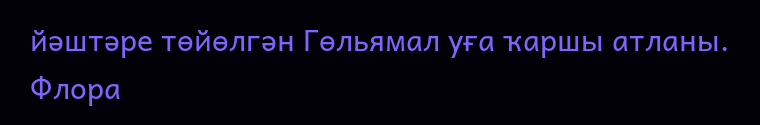йәштәре төйөлгән Гөльямал уға ҡаршы атланы.
Флора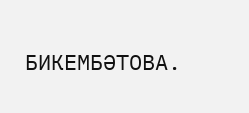БИКЕМБӘТОВА.